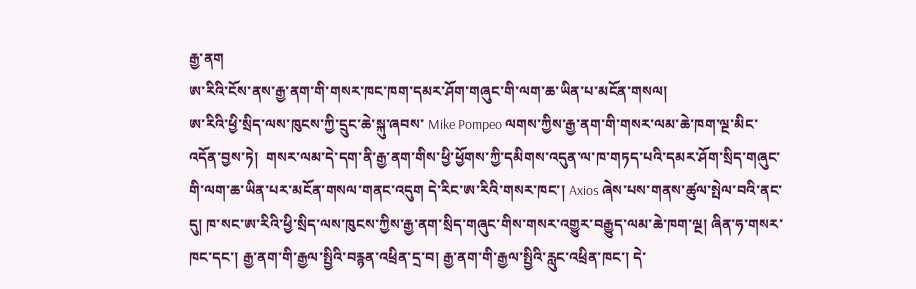རྒྱ་ནག
ཨ་རིའི་ངོས་ནས་རྒྱ་ནག་གི་གསར་ཁང་ཁག་དམར་ཤོག་གཞུང་གི་ལག་ཆ་ཡིན་པ་མངོན་གསལ།
ཨ་རིའི་ཕྱི་སྲིད་ལས་ཁུངས་ཀྱི་དྲུང་ཆེ་སྐུ་ཞབས་ Mike Pompeo ལགས་ཀྱིས་རྒྱ་ནག་གི་གསར་ལམ་ཆེ་ཁག་ལྔ་མིང་འདོན་བྱས་ཏེ།  གསར་ལམ་དེ་དག་ནི་རྒྱ་ནག་གིས་ཕྱི་ཕྱོགས་ཀྱི་དམིགས་འདུན་ལ་ཁ་གཏད་པའི་དམར་ཤོག་སྲིད་གཞུང་གི་ལག་ཆ་ཡིན་པར་མངོན་གསལ་གནང་འདུག དེ་རིང་ཨ་རིའི་གསར་ཁང་། Axios ཞེས་པས་གནས་ཚུལ་སྤེལ་བའི་ནང་དུ། ཁ་སང་ཨ་རིའི་ཕྱི་སྲིད་ལས་ཁུངས་ཀྱིས་རྒྱ་ནག་སྲིད་གཞུང་གིས་གསར་འགྱུར་བརྒྱུད་ལམ་ཆེ་ཁག་ལྔ། ཞིན་ཧ་གསར་ཁང་དང་། རྒྱ་ནག་གི་རྒྱལ་སྤྱིའི་བརྙན་འཕྲིན་དྲ་བ། རྒྱ་ནག་གི་རྒྱལ་སྤྱིའི་རླུང་འཕྲིན་ཁང་། དེ་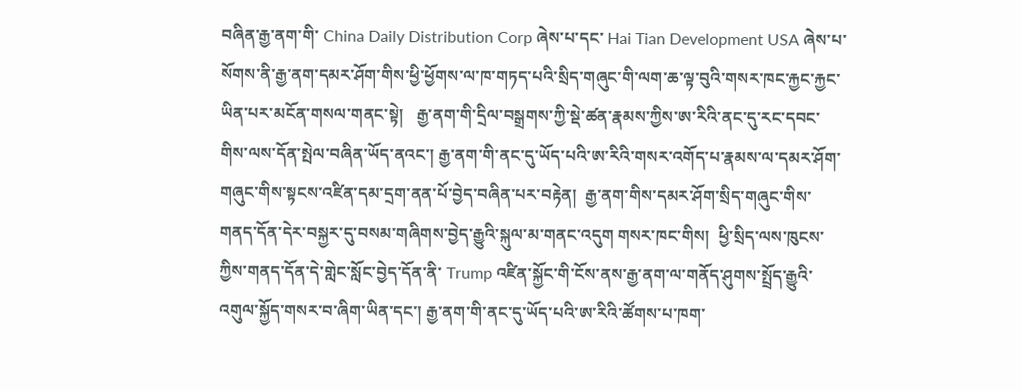བཞིན་རྒྱ་ནག་གི་ China Daily Distribution Corp ཞེས་པ་དང་ Hai Tian Development USA ཞེས་པ་སོགས་ནི་རྒྱ་ནག་དམར་ཤོག་གིས་ཕྱི་ཕྱོགས་ལ་ཁ་གཏད་པའི་སྲིད་གཞུང་གི་ལག་ཆ་ལྟ་བུའི་གསར་ཁང་རྐྱང་རྐྱང་ཡིན་པར་མངོན་གསལ་གནང་སྟེ།   རྒྱ་ནག་གི་དྲིལ་བསྒྲགས་ཀྱི་སྡེ་ཚན་རྣམས་ཀྱིས་ཨ་རིའི་ནང་དུ་རང་དབང་གིས་ལས་དོན་སྤེལ་བཞིན་ཡོད་ནའང་། རྒྱ་ནག་གི་ནང་དུ་ཡོད་པའི་ཨ་རིའི་གསར་འགོད་པ་རྣམས་ལ་དམར་ཤོག་གཞུང་གིས་སྟངས་འཛིན་དམ་དྲག་ནན་པོ་བྱེད་བཞིན་པར་བརྟེན།  རྒྱ་ནག་གིས་དམར་ཤོག་སྲིད་གཞུང་གིས་གནད་དོན་དེར་བསྐྱར་དུ་བསམ་གཞིགས་བྱེད་རྒྱུའི་སྐུལ་མ་གནང་འདུག གསར་ཁང་གིས།  ཕྱི་སྲིད་ལས་ཁུངས་ཀྱིས་གནད་དོན་དེ་གླེང་སློང་བྱེད་དོན་ནི་ Trump འཛིན་སྐྱོང་གི་ངོས་ནས་རྒྱ་ནག་ལ་གནོད་ཤུགས་སྤྲོད་རྒྱུའི་འགུལ་སྐྱོད་གསར་བ་ཞིག་ཡིན་དང་། རྒྱ་ནག་གི་ནང་དུ་ཡོད་པའི་ཨ་རིའི་ཚོགས་པ་ཁག་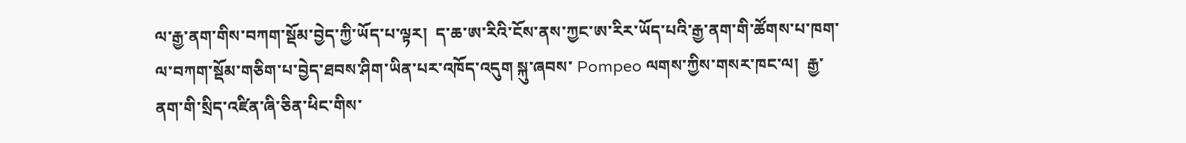ལ་རྒྱ་ནག་གིས་བཀག་སྡོམ་བྱེད་ཀྱི་ཡོད་པ་ལྟར།  ད་ཆ་ཨ་རིའི་ངོས་ནས་ཀྱང་ཨ་རིར་ཡོད་པའི་རྒྱ་ནག་གི་ཚོགས་པ་ཁག་ལ་བཀག་སྡོམ་གཅིག་པ་བྱེད་ཐབས་ཤིག་ཡིན་པར་འཁོད་འདུག སྐུ་ཞབས་ Pompeo ལགས་ཀྱིས་གསར་ཁང་ལ།  རྒྱ་ནག་གི་སྲིད་འཛིན་ཞི་ཅིན་ཕིང་གིས་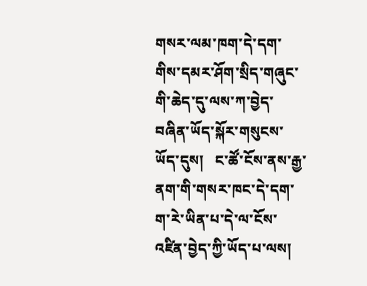གསར་ལམ་ཁག་དེ་དག་གིས་དམར་ཤོག་སྲིད་གཞུང་གི་ཆེད་དུ་ལས་ཀ་བྱེད་བཞིན་ཡོད་སྐོར་གསུངས་ཡོད་དུས།   ང་ཚོ་ངོས་ནས་རྒྱ་ནག་གི་གསར་ཁང་དེ་དག་ག་རེ་ཡིན་པ་དེ་ལ་ངོས་འཛིན་བྱེད་ཀྱི་ཡོད་པ་ལས།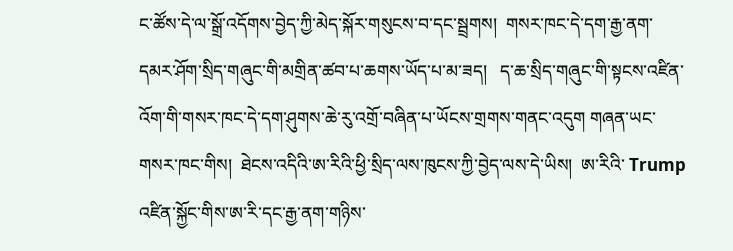ང་ཚོས་དེ་ལ་སྒྲོ་འདོགས་བྱེད་ཀྱི་མེད་སྐོར་གསུངས་བ་དང་སྦྲགས།  གསར་ཁང་དེ་དག་རྒྱ་ནག་དམར་ཤོག་སྲིད་གཞུང་གི་མགྲིན་ཚབ་པ་ཆགས་ཡོད་པ་མ་ཟད།   ད་ཆ་སྲིད་གཞུང་གི་སྟངས་འཛིན་འོག་གི་གསར་ཁང་དེ་དག་ཤུགས་ཆེ་རུ་འགྲོ་བཞིན་པ་ཡོངས་གྲགས་གནང་འདུག གཞན་ཡང་གསར་ཁང་གིས།  ཐེངས་འདིའི་ཨ་རིའི་ཕྱི་སྲིད་ལས་ཁུངས་ཀྱི་བྱེད་ལས་དེ་ཡིས།  ཨ་རིའི་ Trump འཛིན་སྐྱོང་གིས་ཨ་རི་དང་རྒྱ་ནག་གཉིས་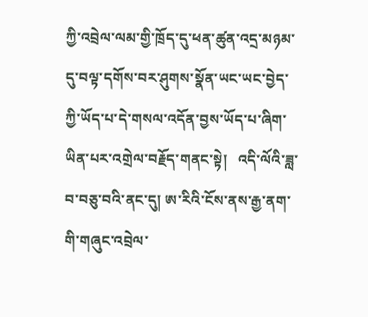ཀྱི་འབྲེལ་ལམ་གྱི་ཁྲོད་དུ་ཕན་ཚུན་འདྲ་མཉམ་དུ་བལྟ་དགོས་བར་ཤུགས་སྣོན་ཡང་ཡང་བྱེད་ཀྱི་ཡོད་པ་དེ་གསལ་འདོན་བྱས་ཡོད་པ་ཞིག་ཡིན་པར་འགྲེལ་བརྗོད་གནང་སྟེ།   འདི་ལོའི་ཟླ་བ་བཅུ་བའི་ནང་དུ། ཨ་རིའི་ངོས་ནས་རྒྱ་ནག་གི་གཞུང་འབྲེལ་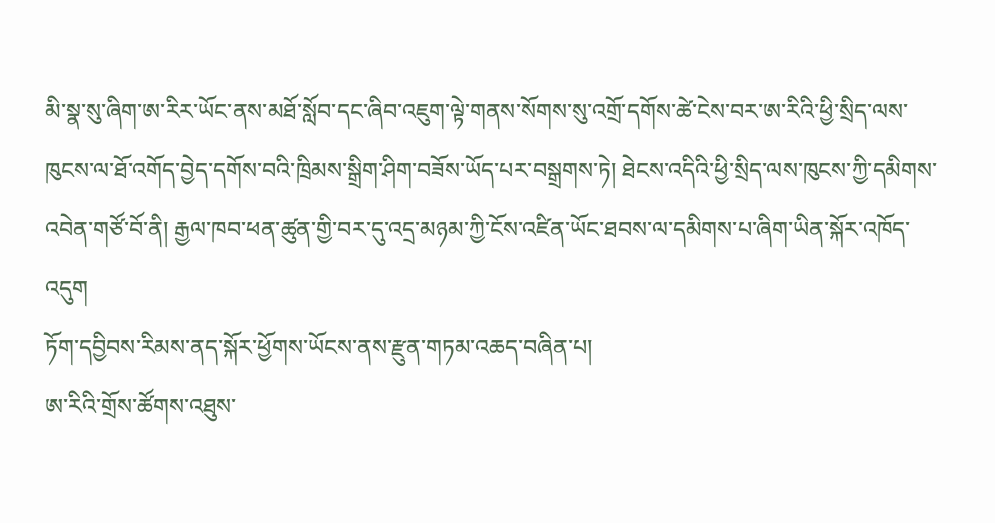མི་སྣ་སུ་ཞིག་ཨ་རིར་ཡོང་ནས་མཐོ་སློབ་དང་ཞིབ་འཇུག་ལྟེ་གནས་སོགས་སུ་འགྲོ་དགོས་ཚེ་ངེས་བར་ཨ་རིའི་ཕྱི་སྲིད་ལས་ཁུངས་ལ་ཐོ་འགོད་བྱེད་དགོས་བའི་ཁྲིམས་སྒྲིག་ཤིག་བཟོས་ཡོད་པར་བསྒྲགས་ཏེ། ཐེངས་འདིའི་ཕྱི་སྲིད་ལས་ཁུངས་ཀྱི་དམིགས་འབེན་གཙོ་བོ་ནི། རྒྱལ་ཁབ་ཕན་ཚུན་གྱི་བར་དུ་འདྲ་མཉམ་ཀྱི་ངོས་འཛིན་ཡོང་ཐབས་ལ་དམིགས་པ་ཞིག་ཡིན་སྐོར་འཁོད་འདུག
ཏོག་དབྱིབས་རིམས་ནད་སྐོར་ཕྱོགས་ཡོངས་ནས་རྫུན་གཏམ་འཆད་བཞིན་པ།
ཨ་རིའི་གྲོས་ཚོགས་འཐུས་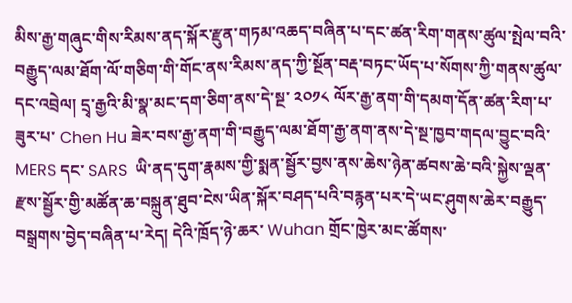མིས་རྒྱ་གཞུང་གིས་རིམས་ནད་སྐོར་རྫུན་གཏམ་འཆད་བཞིན་པ་དང་ཚན་རིག་གནས་ཚུལ་སྤེལ་བའི་བརྒྱུད་ལམ་ཐོག་ལོ་གཅིག་གི་གོང་ནས་རིམས་ནད་ཀྱི་སྔོན་བརྡ་བཏང་ཡོད་པ་སོགས་ཀྱི་གནས་ཚུལ་དང་འབྲེལ། དྲྭ་རྒྱའི་མི་སྣ་མང་དག་ཅིག་ནས་དེ་སྔ་ ༢༠༡༨ ལོར་རྒྱ་ནག་གི་དམག་དོན་ཚན་རིག་པ་ཟུར་པ་ Chen Hu ཟེར་བས་རྒྱ་ནག་གི་བརྒྱུད་ལམ་ཐོག་རྒྱ་ནག་ནས་དེ་སྔ་ཁྱབ་གདལ་བྱུང་བའི་ MERS དང་ SARS  ཡི་ནད་དུག་རྣམས་གྱི་སྨན་སྦྱོར་བྱས་ནས་ཆེས་ཉེན་ཚབས་ཆེ་བའི་སྐྱེས་ལྡན་རྫས་སྦྱོར་གྱི་མཚོན་ཆ་བསྐྲུན་ཐུབ་ངེས་ཡིན་སྐོར་བཤད་པའི་བརྙན་པར་དེ་ཡང་ཤུགས་ཆེར་བརྒྱུད་བསྒྲགས་བྱེད་བཞིན་པ་རེད། དེའི་ཁྲོད་ཉེ་ཆར་ Wuhan གྲོང་ཁྱེར་མང་ཚོགས་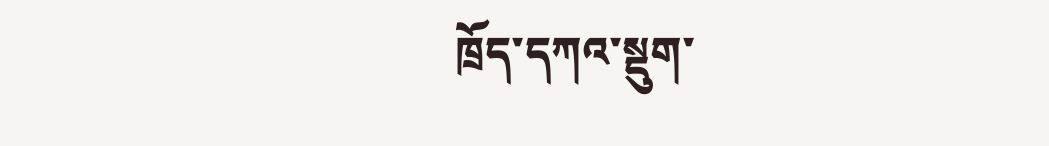ཁྲོད་དཀའ་སྡུག་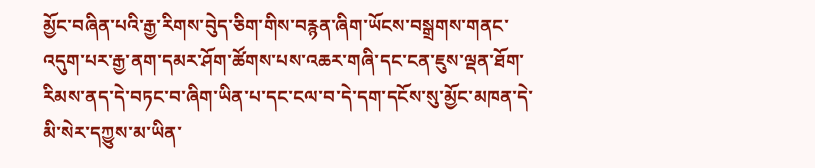མྱོང་བཞིན་པའི་རྒྱ་རིགས་བེུད་ཅིག་གིས་བརྙན་ཞིག་ཡོངས་བསྒྲགས་གནང་འདུག་པར་རྒྱ་ནག་དམར་ཤོག་ཚོགས་པས་འཆར་གཞི་དང་ངན་ཇུས་ལྡན་ཐོག་རིམས་ནད་དེ་བཏང་བ་ཞིག་ཡིན་པ་དང་ངལ་བ་དེ་དག་དངོས་སུ་མྱོང་མཁན་དེ་མི་སེར་དཀྱུས་མ་ཡིན་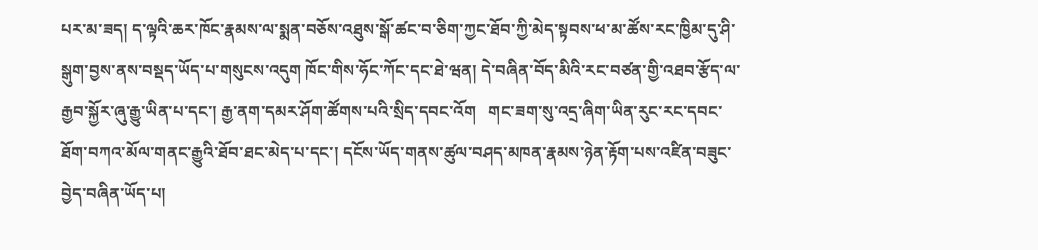པར་མ་ཟད། ད་ལྟའི་ཆར་ཁོང་རྣམས་ལ་སྨན་བཅོས་འཐུས་སྒོ་ཚང་བ་ཅིག་ཀྱང་ཐོབ་ཀྱི་མེད་སྟབས་ཕ་མ་ཚོས་རང་ཁྱིམ་དུ་ཤི་སྒུག་བྱས་ནས་བསྡད་ཡོད་པ་གསུངས་འདུག ཁོང་གིས་ཧོང་ཀོང་དང་ཐེ་ཝན། དེ་བཞིན་བོད་མིའི་རང་བཙན་གྱི་འཐབ་རྩོད་ལ་རྒྱབ་སྐྱོར་ཞུ་རྒྱུ་ཡིན་པ་དང་། རྒྱ་ནག་དམར་ཤོག་ཚོགས་པའི་སྲིད་དབང་འོག   གང་ཟག་སུ་འདྲ་ཞིག་ཡིན་རུང་རང་དབང་ཐོག་བཀའ་མོལ་གནང་རྒྱུའི་ཐོབ་ཐང་མེད་པ་དང་། དངོས་ཡོད་གནས་ཚུལ་བཤད་མཁན་རྣམས་ཉེན་རྟོག་པས་འཛིན་བཟུང་བྱེད་བཞིན་ཡོད་པ།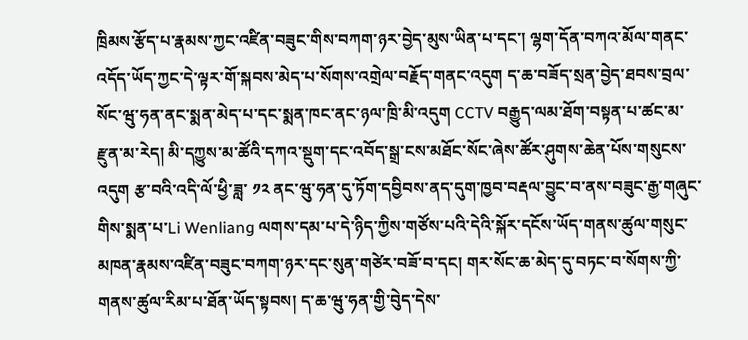ཁྲིམས་རྩོད་པ་རྣམས་ཀྱང་འཛིན་བཟུང་གིས་བཀག་ཉར་བྱེད་མུས་ཡིན་པ་དང་། ལྷག་དོན་བཀའ་མོལ་གནང་འདོད་ཡོད་ཀྱང་དེ་ལྟར་གོ་སྐབས་མེད་པ་སོགས་འགྲེལ་བརྗོད་གནང་འདུག ད་ཆ་བཟོད་སྲན་བྱེད་ཐབས་བྲལ་སོང་ཝུ་ཧན་ནང་སྨན་མེད་པ་དང་སྨན་ཁང་ནང་ཉལ་ཁྲི་མི་འདུག CCTV བརྒྱུད་ལམ་ཐོག་བསྟན་པ་ཚང་མ་རྫུན་མ་རེད། མི་དཀྱུས་མ་ཚོའི་དཀའ་སྡུག་དང་འབོད་སྒྲ་ངས་མཐོང་སོང་ཞེས་ཚོར་ཤུགས་ཆེན་པོས་གསུངས་འདུག རྩ་བའི་འདི་ལོ་ཕྱི་ཟླ་ ༡༢ ནང་ཝུ་ཧན་དུ་ཏོག་དབྱིབས་ནད་དུག་ཁྱབ་བརྡལ་བྱུང་བ་ནས་བཟུང་རྒྱ་གཞུང་གིས་སྨན་པ་Li Wenliang ལགས་དམ་པ་དེ་ཉིད་ཀྱིས་གཙོས་པའི་དེའི་སྐོར་དངོས་ཡོད་གནས་ཚུལ་གསུང་མཁན་རྣམས་འཛིན་བཟུང་བཀག་ཉར་དང་སུན་གཙེར་བཟོ་བ་དང། གར་སོང་ཆ་མེད་དུ་བཏང་བ་སོགས་ཀྱི་གནས་ཚུལ་རིམ་པ་ཐོན་ཡོད་སྟབས། ད་ཆ་ཝུ་ཧན་གྱི་བེུད་དེས་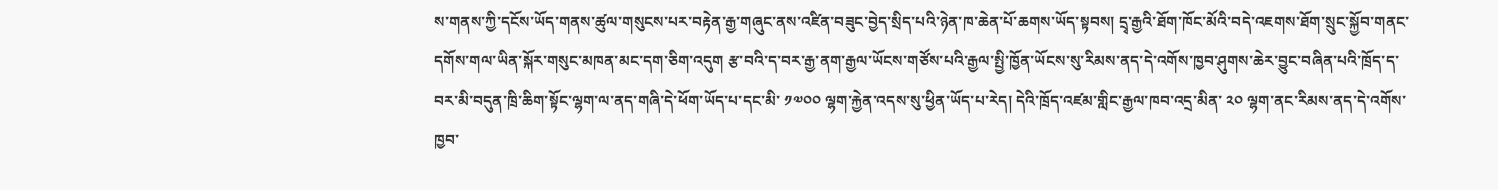ས་གནས་ཀྱི་དངོས་ཡོད་གནས་ཚུལ་གསུངས་པར་བརྟེན་རྒྱ་གཞུང་ནས་འཛིན་བཟུང་བྱེད་སྲིད་པའི་ཉེན་ཁ་ཆེན་པོ་ཆགས་ཡོད་སྟབས། དྲྭ་རྒྱའི་ཐོག་ཁོང་མོའི་བདེ་འཇགས་ཐོག་སྲུང་སྐྱོབ་གནང་དགོས་གལ་ཡིན་སྐོར་གསུང་མཁན་མང་དག་ཅིག་འདུག རྩ་བའི་ད་བར་རྒྱ་ནག་རྒྱལ་ཡོངས་གཙོས་པའི་རྒྱལ་སྤྱི་ཁྱོན་ཡོངས་སུ་རིམས་ནད་དེ་འགོས་ཁྱབ་ཤུགས་ཆེར་བྱུང་བཞིན་པའི་ཁྲོད་ད་བར་མི་བདུན་ཁྲི་ཆིག་སྟོང་ལྷག་ལ་ནད་གཞི་དེ་ཕོག་ཡོད་པ་དང་མི་ ༡༧༠༠ ལྷག་རྐྱེན་འདས་སུ་ཕྱིན་ཡོད་པ་རེད། དེའི་ཁྲོད་འཛམ་གླིང་རྒྱལ་ཁབ་འདྲ་མིན་ ༢༠ ལྷག་ནང་རིམས་ནད་དེ་འགོས་ཁྱབ་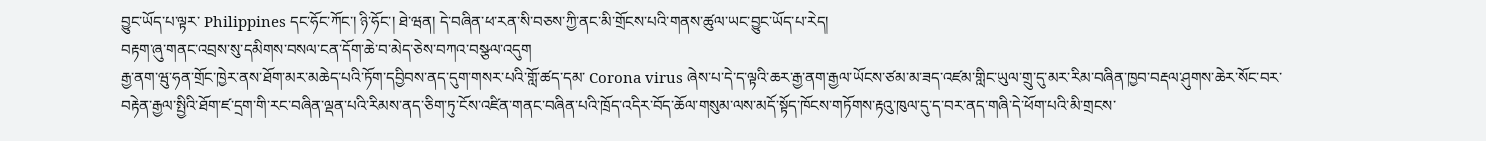བྱུང་ཡོད་པ་ལྟར་ Philippines དང་ཧོང་ཀོང་། ཉི་ཧོང་། ཐེ་ཝན། དེ་བཞིན་ཕ་རན་སི་བཅས་ཀྱི་ནང་མི་གྲོངས་པའི་གནས་ཚུལ་ཡང་བྱུང་ཡོད་པ་རེད།
བརྟག་ཞུ་གནང་འབྲས་སུ་དམིགས་བསལ་ངན་དོག་ཆེ་བ་མེད་ཅེས་བཀའ་བསྩལ་འདུག
རྒྱ་ནག་ཝུ་ཧན་གྲོང་ཁྱེར་ནས་ཐོག་མར་མཆེད་པའི་ཏོག་དབྱིབས་ནད་དུག་གསར་པའི་གློ་ཚད་དམ་ Corona virus ཞེས་པ་དེ་ད་ལྟའི་ཆར་རྒྱ་ནག་རྒྱལ་ཡོངས་ཙམ་མ་ཟད་འཛམ་གླིང་ཡུལ་གྲུ་དུ་མར་རིམ་བཞིན་ཁྱབ་བརྡལ་ཤུགས་ཆེར་སོང་བར་བརྟེན་རྒྱལ་སྤྱིའི་ཐོག་ཛ་དྲག་གི་རང་བཞིན་ལྡན་པའི་རིམས་ནད་ཅིག་ཏུ་ངོས་འཛིན་གནང་བཞིན་པའི་ཁྲོད་འདིར་བོད་ཆོལ་གསུམ་ལས་མདོ་སྟོད་ཁོངས་གཏོགས་རྟའུ་ཁུལ་དུ་ད་བར་ནད་གཞི་དེ་ཕོག་པའི་མི་གྲངས་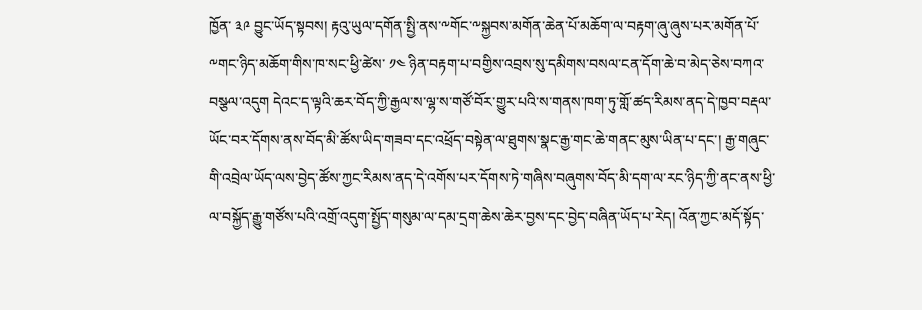ཁྱོན་ ༣༩ བྱུང་ཡོད་སྟབས། རྟའུ་ཡུལ་དགོན་སྤྱི་ནས་༸གོང་༸སྐྱབས་མགོན་ཆེན་པོ་མཆོག་ལ་བརྟག་ཞུ་ཞུས་པར་མགོན་པོ་༸གང་ཉིད་མཆོག་གིས་ཁ་སང་ཕྱི་ཚེས་ ༡༤ ཉིན་བརྟག་པ་བགྱིས་འབྲས་སུ་དམིགས་བསལ་ངན་དོག་ཆེ་བ་མེད་ཅེས་བཀའ་བསྩལ་འདུག དེའང་ད་ལྟའི་ཆར་བོད་ཀྱི་རྒྱལ་ས་ལྷ་ས་གཙོ་བོར་གྱུར་པའི་ས་གནས་ཁག་ཏུ་གློ་ཚད་རིམས་ནད་དེ་ཁྱབ་བརྡལ་ཡོང་བར་དོགས་ནས་བོད་མི་ཚོས་ཡིད་གཟབ་དང་འཕྲོད་བསྟེན་ལ་ཐུགས་སྣང་རྒྱ་གང་ཆེ་གནང་མུས་ཡིན་པ་དང་། རྒྱ་གཞུང་གི་འབྲེལ་ཡོད་ལས་བྱེད་ཚོས་ཀྱང་རིམས་ནད་དེ་འགོས་པར་དོགས་ཏེ་གཞིས་བཞུགས་བོད་མི་དག་ལ་རང་ཉིད་ཀྱི་ནང་ནས་ཕྱི་ལ་བསྐྱོད་རྒྱུ་གཙོས་པའི་འགྲོ་འདུག་སྤྱོད་གསུམ་ལ་དམ་དྲག་ཆེས་ཆེར་བྱས་དང་བྱེད་བཞིན་ཡོད་པ་རེད། འོན་ཀྱང་མདོ་སྟོད་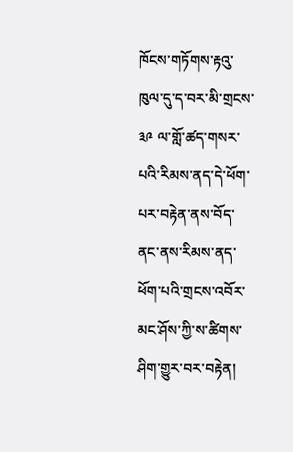ཁོངས་གཏོགས་རྟའུ་ཁུལ་དུ་ད་བར་མི་གྲངས་ ༣༩ ལ་གློ་ཚད་གསར་པའི་རིམས་ནད་དེ་ཕོག་པར་བརྟེན་ནས་བོད་ནང་ནས་རིམས་ནད་ཕོག་པའི་གྲངས་འབོར་མང་ཤོས་ཀྱི་ས་ཚིགས་ཤིག་གྱུར་བར་བརྟེན།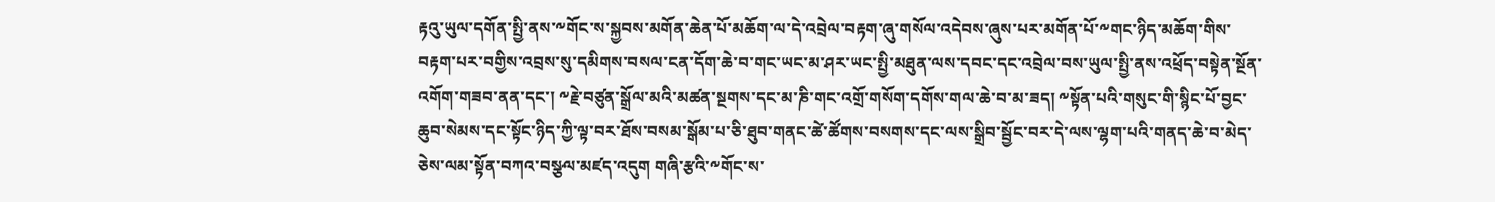རྟའུ་ཡུལ་དགོན་སྤྱི་ནས་༸གོང་ས་སྐྱབས་མགོན་ཆེན་པོ་མཆོག་ལ་དེ་འབྲེལ་བརྟག་ཞུ་གསོལ་འདེབས་ཞུས་པར་མགོན་པོ་༸གང་ཉིད་མཆོག་གིས་བརྟག་པར་བགྱིས་འབྲས་སུ་དམིགས་བསལ་ངན་དོག་ཆེ་བ་གང་ཡང་མ་ཤར་ཡང་སྤྱི་མཐུན་ལས་དབང་དང་འབྲེལ་བས་ཡུལ་སྤྱི་ནས་འཕྲོད་བསྟེན་སྔོན་འགོག་གཟབ་ནན་དང་། ༸རྗེ་བཙུན་སྒྲོལ་མའི་མཚན་སྔགས་དང་མ་ཎི་གང་འགྲོ་གསོག་དགོས་གལ་ཆེ་བ་མ་ཟད། ༸སྟོན་པའི་གསུང་གི་སྙིང་པོ་བྱང་ཆུབ་སེམས་དང་སྟོང་ཉིད་ཀྱི་ལྟ་བར་ཐོས་བསམ་སྒོམ་པ་ཅི་ཐུབ་གནང་ཚེ་ཚོགས་བསགས་དང་ལས་སྒྲིབ་སྦྱོང་བར་དེ་ལས་ལྷག་པའི་གནད་ཆེ་བ་མེད་ཅེས་ལམ་སྟོན་བཀའ་བསྩལ་མཛད་འདུག གཞི་རྩའི་༸གོང་ས་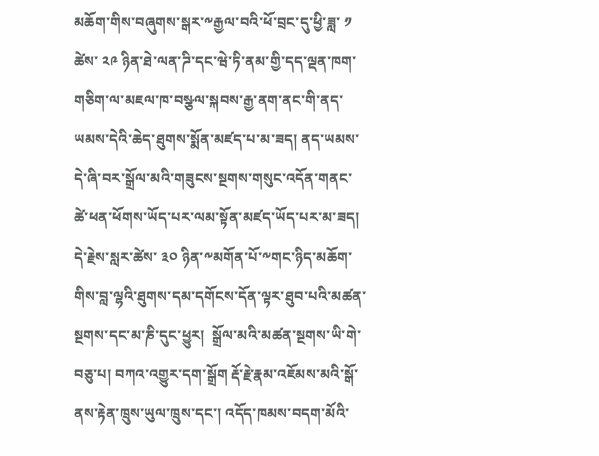མཆོག་གིས་བཞུགས་སྒར་༸རྒྱལ་བའི་ཕོ་བྲང་དུ་ཕྱི་ཟླ་ ༡ ཚེས་ ༢༩ ཉིན་ཐེ་ལན་ཌི་དང་ཝེ་ཏི་ནམ་གྱི་དད་ལྡན་ཁག་གཅིག་ལ་མཇལ་ཁ་བསྩལ་སྐབས་རྒྱ་ནག་ནང་གི་ནད་ཡམས་དེའི་ཆེད་ཐུགས་སྨོན་མཛད་པ་མ་ཟད། ནད་ཡམས་དེ་ཞི་བར་སྒྲོལ་མའི་གཟུངས་སྔགས་གསུང་འདོན་གནང་ཚེ་ཕན་ཕོགས་ཡོད་པར་ལམ་སྟོན་མཛད་ཡོད་པར་མ་ཟད། དེ་རྗེས་སླར་ཚེས་ ༣༠ ཉིན་༸མགོན་པོ་༸གང་ཉིད་མཆོག་གིས་བླ་ལྷའི་ཐུགས་དམ་དགོངས་དོན་ལྟར་ཐུབ་པའི་མཚན་སྔགས་དང་མ་ཎི་དུང་ཕྱུར།  སྒྲོལ་མའི་མཚན་སྔགས་ཡི་གེ་བཅུ་པ། བཀའ་འགྱུར་དག་སྒྲོག རྡོ་རྗེ་རྣམ་འཇོམས་མའི་སྒོ་ནས་རྟེན་ཁྲུས་ཡུལ་ཁྲུས་དང་། འདོད་ཁམས་བདག་མོའི་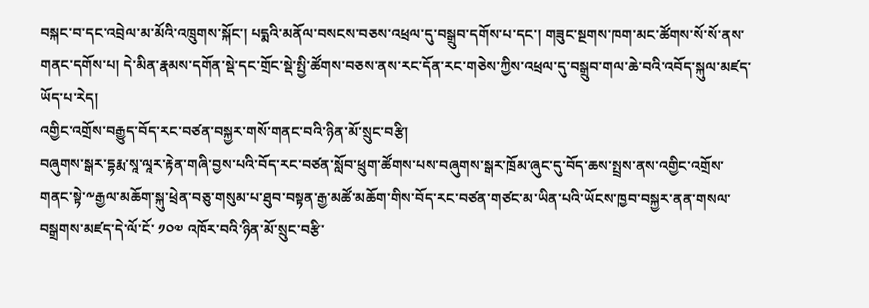བསྐང་བ་དང་འབྲེལ་མ་མོའི་འཁྲུགས་སྐོང་། པདྨའི་མནོལ་བསངས་བཅས་འཕྲལ་དུ་བསྒྲུབ་དགོས་པ་དང་། གཟུང་སྔགས་ཁག་མང་ཚོགས་སོ་སོ་ནས་གནང་དགོས་པ། དེ་མིན་རྣམས་དགོན་སྡེ་དང་གྲོང་སྡེ་སྤྱི་ཚོགས་བཅས་ནས་རང་དོན་རང་གཅེས་ཀྱིས་འཕྲལ་དུ་བསྒྲུབ་གལ་ཆེ་བའི་འབོད་སྐུལ་མཛད་ཡོད་པ་རེད།
འགྱིང་འགྲོས་བརྒྱུད་བོད་རང་བཙན་བསྐྱར་གསོ་གནང་བའི་ཉིན་མོ་སྲུང་བརྩི།
བཞུགས་སྒར་དྷརྨ་སཱ་ལཱར་རྟེན་གཞི་བྱས་པའི་བོད་རང་བཙན་སློབ་ཕྲུག་ཚོགས་པས་བཞུགས་སྒར་ཁྲོམ་ཞུང་དུ་བོད་ཆས་སྤྲས་ནས་འགྱིང་འགྲོས་གནང་སྟེ་༸རྒྱལ་མཆོག་སྐུ་ཕྲེན་བཅུ་གསུམ་པ་ཐུབ་བསྟན་རྒྱ་མཚོ་མཆོག་གིས་བོད་རང་བཙན་གཙང་མ་ཡིན་པའི་ཡོངས་ཁྱབ་བསྐྱར་ནན་གསལ་བསྒྲགས་མཛད་དེ་ལོ་ངོ་ ༡༠༧ འཁོར་བའི་ཉིན་མོ་སྲུང་བརྩི་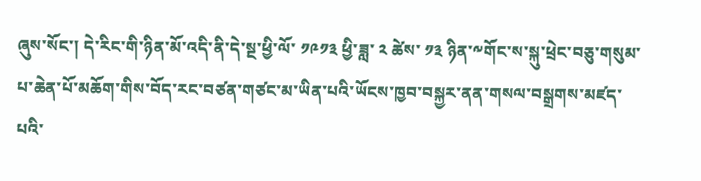ཞུས་སོང་། དེ་རིང་གི་ཉིན་མོ་འདི་ནི་དེ་སྔ་ཕྱི་ལོ་ ༡༩༡༣ ཕྱི་ཟླ་ ༢ ཚེས་ ༡༣ ཉིན་༸གོང་ས་སྐུ་ཕྲེང་བཅུ་གསུམ་པ་ཆེན་པོ་མཆོག་གིས་བོད་རང་བཙན་གཙང་མ་ཡིན་པའི་ཡོངས་ཁྱབ་བསྐྱར་ནན་གསལ་བསྒྲགས་མཛད་པའི་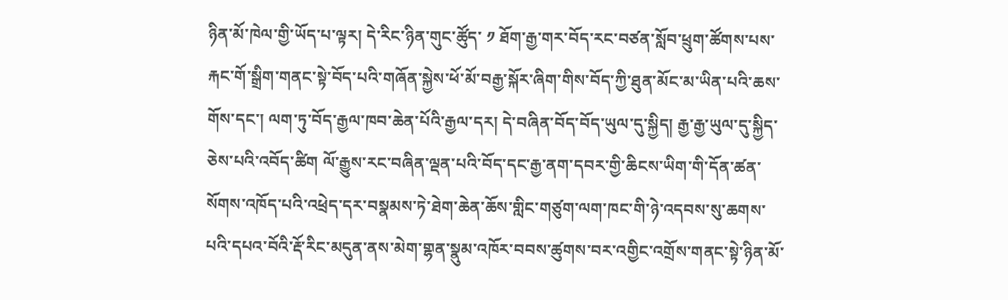ཉིན་མོ་ཁེལ་གྱི་ཡོད་པ་ལྟར། དེ་རིང་ཉིན་གུང་ཚོུད་ ༡ ཐོག་རྒྱ་གར་བོད་རང་བཙན་སློབ་ཕྲུག་ཚོགས་པས་རྐང་གོ་སྒྲིག་གནང་སྟེ་བོད་པའི་གཞོན་སྐྱེས་ཕོ་མོ་བརྒྱ་སྐོར་ཞིག་གིས་བོད་ཀྱི་ཐུན་མོང་མ་ཡིན་པའི་ཆས་གོས་དང་། ལག་ཏུ་བོད་རྒྱལ་ཁབ་ཆེན་པོའི་རྒྱལ་དར། དེ་བཞིན་བོད་བོད་ཡུལ་དུ་སྐྱིད། རྒྱ་རྒྱ་ཡུལ་དུ་སྐྱིད་ཅེས་པའི་འབོད་ཚིག ལོ་རྒྱུས་རང་བཞིན་ལྡན་པའི་བོད་དང་རྒྱ་ནག་དབར་གྱི་ཆིངས་ཡིག་གི་དོན་ཚན་སོགས་འཁོད་པའི་འཕྲེད་དར་བསྣམས་ཏེ་ཐེག་ཆེན་ཆོས་གླིང་གཙུག་ལག་ཁང་གི་ཉེ་འདབས་སུ་ཆགས་པའི་དཔའ་བོའི་རྡོ་རིང་མདུན་ནས་མེག་གྷན་སྣུམ་འཁོར་བབས་ཚུགས་བར་འགྱིང་འགྲོས་གནང་སྟེ་ཉིན་མོ་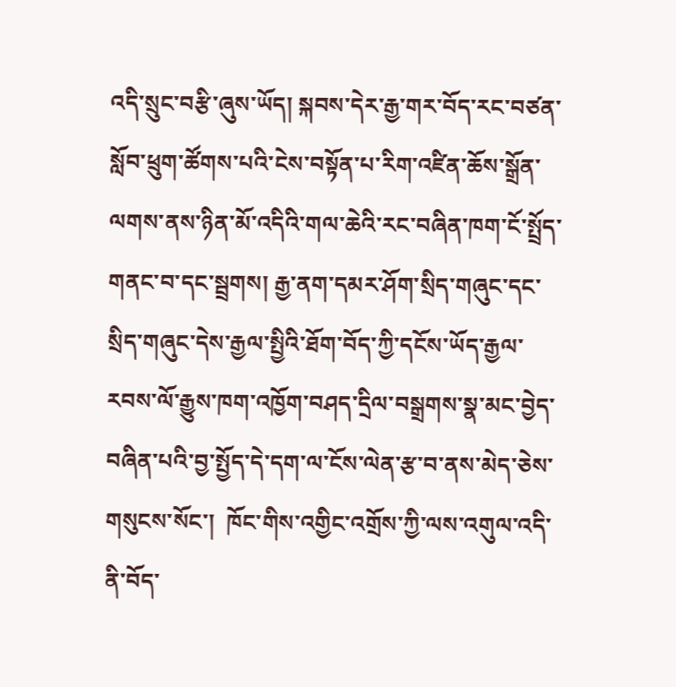འདི་སྲུང་བརྩི་ཞུས་ཡོད། སྐབས་དེར་རྒྱ་གར་བོད་རང་བཙན་སློབ་ཕྲུག་ཚོགས་པའི་ངེས་བསྟོན་པ་རིག་འཛིན་ཆོས་སྒྲོན་ལགས་ནས་ཉིན་མོ་འདིའི་གལ་ཆེའི་རང་བཞིན་ཁག་ངོ་སྤྲོད་གནང་བ་དང་སྦྲགས། རྒྱ་ནག་དམར་ཤོག་སྲིད་གཞུང་དང་སྲིད་གཞུང་དེས་རྒྱལ་སྤྱིའི་ཐོག་བོད་ཀྱི་དངོས་ཡོད་རྒྱལ་རབས་ལོ་རྒྱུས་ཁག་འཁྱོག་བཤད་དྲིལ་བསྒྲགས་སྣ་མང་བྱེད་བཞིན་པའི་བྱ་སྤྱོད་དེ་དག་ལ་ངོས་ལེན་རྩ་བ་ནས་མེད་ཅེས་གསུངས་སོང་།  ཁོང་གིས་འགྱིང་འགྲོས་ཀྱི་ལས་འགུལ་འདི་ནི་བོད་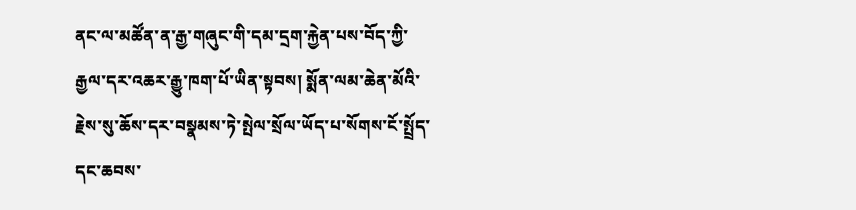ནང་ལ་མཚོན་ན་རྒྱ་གཞུང་གི་དམ་དྲག་རྐྱེན་པས་བོད་ཀྱི་རྒྱལ་དར་འཆར་རྒྱུ་ཁག་པོ་ཡིན་སྟབས། སྨོན་ལམ་ཆེན་མོའི་རྗེས་སུ་ཆོས་དར་བསྣམས་ཏེ་སྤེལ་སྲོལ་ཡོད་པ་སོགས་ངོ་སྤྲོད་དང་ཆབས་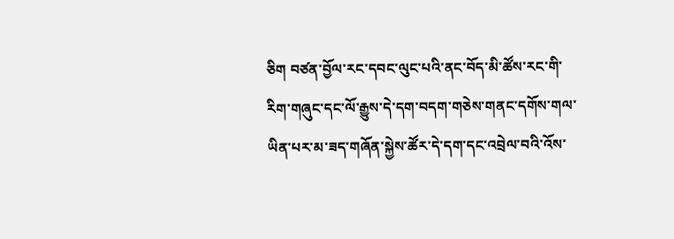ཅིག བཙན་བྱོལ་རང་དབང་ལུང་པའི་ནང་བོད་མི་ཚོས་རང་གི་རིག་གཞུང་དང་ལོ་རྒྱུས་དེ་དག་བདག་གཅེས་གནང་དགོས་གལ་ཡིན་པར་མ་ཟད་གཞོན་སྐྱེས་ཚོར་དེ་དག་དང་འབྲེལ་བའི་འོས་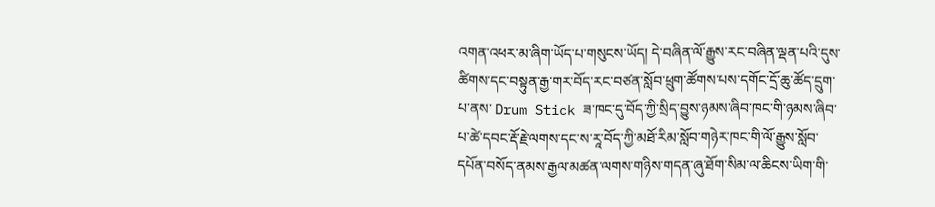འགན་འཕར་མ་ཞིག་ཡོད་པ་གསུངས་ཡོད། དེ་བཞིན་ལོ་རྒྱུས་རང་བཞིན་ལྡན་པའི་དུས་ཚིགས་དང་བསྟུན་རྒྱ་གར་བོད་རང་བཙན་སློབ་ཕྲུག་ཚོགས་པས་དགོང་དྲོ་ཆུ་ཚོད་དྲུག་པ་ནས་ Drum Stick ཟ་ཁང་དུ་བོད་ཀྱི་སྲིད་བྱུས་ཉམས་ཞིབ་ཁང་གི་ཉམས་ཞིབ་པ་ཚེ་དབང་རྡོ་རྗེ་ལགས་དང་ས་རཱ་བོད་ཀྱི་མཐོ་རིམ་སློབ་གཉེར་ཁང་གི་ལོ་རྒྱུས་སློབ་དཔོན་བསོད་ནམས་རྒྱལ་མཚན་ལགས་གཉིས་གདན་ཞུ་ཐོག་སིམ་ལ་ཆིངས་ཡིག་གི་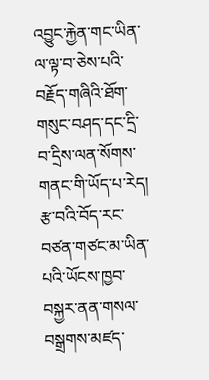འབྱུང་རྐྱེན་གང་ཡིན་ལ་ལྟ་བ་ཅེས་པའི་བརྗོད་གཞིའི་ཐོག་གསུང་བཤད་དང་དྲི་བ་དྲིས་ལན་སོགས་གནང་གི་ཡོད་པ་རེད། རྩ་བའི་བོད་རང་བཙན་གཙང་མ་ཡིན་པའི་ཡོངས་ཁྱབ་བསྐྱར་ནན་གསལ་བསྒྲགས་མཛད་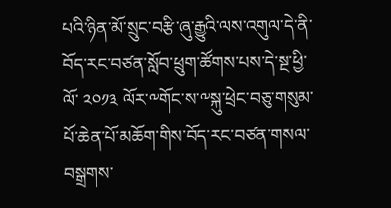པའི་ཉིན་མོ་སྲུང་བརྩི་ཞུ་རྒྱུའི་ལས་འགུལ་དེ་ནི་བོད་རང་བཙན་སློབ་ཕྲུག་ཚོགས་པས་དེ་སྔ་ཕྱི་ལོ་ ༢༠༡༣ ལོར་༸གོང་ས་༸སྐུ་ཕྲེང་བཅུ་གསུམ་པོ་ཆེན་པོ་མཆོག་གིས་བོད་རང་བཙན་གསལ་བསྒྲགས་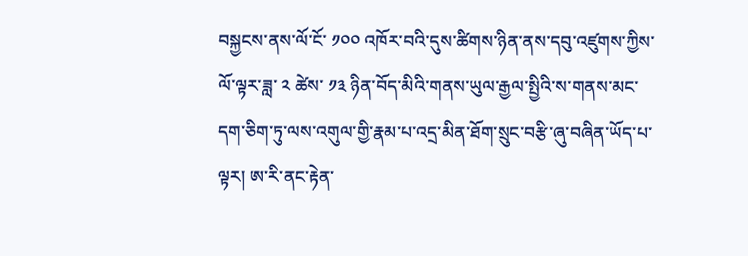བསྐྱངས་ནས་ལོ་ངོ་ ༡༠༠ འཁོར་བའི་དུས་ཚིགས་ཉིན་ནས་དབུ་འཛུགས་ཀྱིས་ལོ་ལྟར་ཟླ་ ༢ ཚེས་ ༡༣ ཉིན་བོད་མིའི་གནས་ཡུལ་རྒྱལ་སྤྱིའི་ས་གནས་མང་དག་ཅིག་ཏུ་ལས་འགུལ་གྱི་རྣམ་པ་འདྲ་མིན་ཐོག་སྲུང་བརྩི་ཞུ་བཞིན་ཡོད་པ་ལྟར། ཨ་རི་ནང་རྟེན་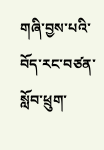གཞི་བྱས་པའི་བོད་རང་བཙན་སློབ་ཕྲུག་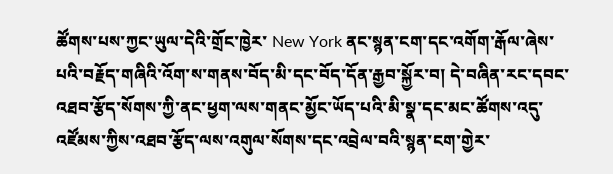ཚོགས་པས་ཀྱང་ཡུལ་དེའི་གྲོང་ཁྱེར་ New York ནང་སྙན་ངག་དང་འགོག་རྒོལ་ཞེས་པའི་བརྗོད་གཞིའི་འོག་ས་གནས་བོད་མི་དང་བོད་དོན་རྒྱབ་སྐྱོར་བ། དེ་བཞིན་རང་དབང་འཐབ་རྩོད་སོགས་ཀྱི་ནང་ཕྱག་ལས་གནང་མྱོང་ཡོད་པའི་མི་སྣ་དང་མང་ཚོགས་འདུ་འཛོམས་ཀྱིས་འཐབ་རྩོད་ལས་འགུལ་སོགས་དང་འབྲེལ་བའི་སྙན་ངག་གྱེར་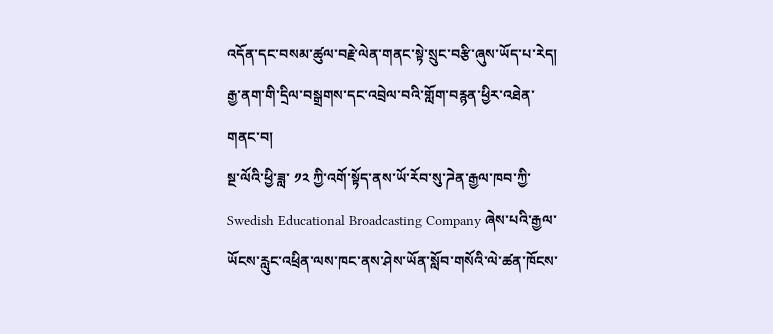འདོན་དང་བསམ་ཚུལ་བརྗེ་ལེན་གནང་སྟེ་སྲུང་བརྩི་ཞུས་ཡོད་པ་རེད།
རྒྱ་ནག་གི་དྲིལ་བསྒྲགས་དང་འབྲེལ་བའི་གློག་བརྙན་ཕྱིར་འཐེན་གནང་བ།
སྔ་ལོའི་ཕྱི་ཟླ་ ༡༢ ཀྱི་འགོ་སྟོད་ནས་ཡོ་རོབ་སུ་ཌེན་རྒྱལ་ཁབ་ཀྱི་ Swedish Educational Broadcasting Company ཞེས་པའི་རྒྱལ་ཡོངས་རླུང་འཕྲིན་ལས་ཁང་ནས་ཤེས་ཡོན་སློབ་གསོའི་ལེ་ཚན་ཁོངས་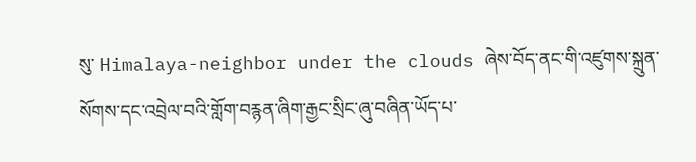སུ་ Himalaya-neighbor under the clouds ཞེས་བོད་ནང་གི་འཛུགས་སྐྲུན་སོགས་དང་འབྲེལ་བའི་གློག་བརྙན་ཞིག་རྒྱང་སྲིང་ཞུ་བཞིན་ཡོད་པ་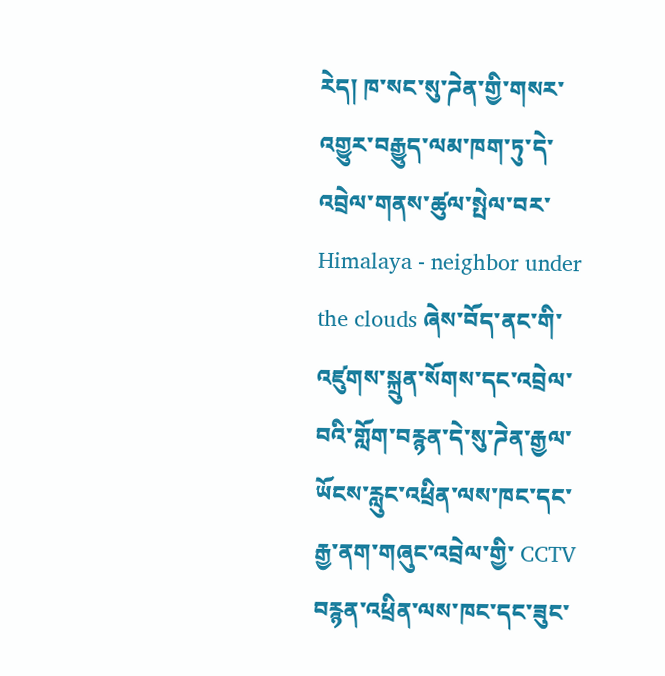རེད། ཁ་སང་སུ་ཌེན་གྱི་གསར་འགྱུར་བརྒྱུད་ལམ་ཁག་ཏུ་དེ་འབྲེལ་གནས་ཚུལ་སྤེལ་བར་ Himalaya - neighbor under the clouds ཞེས་བོད་ནང་གི་འཛུགས་སྐྲུན་སོགས་དང་འབྲེལ་བའི་གློག་བརྙན་དེ་སུ་ཌེན་རྒྱལ་ཡོངས་རླུང་འཕྲིན་ལས་ཁང་དང་རྒྱ་ནག་གཞུང་འབྲེལ་གྱི་ CCTV བརྙན་འཕྲིན་ལས་ཁང་དང་ཟུང་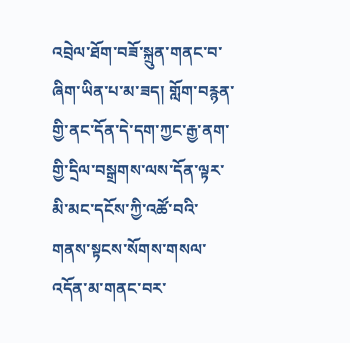འབྲེལ་ཐོག་བཟོ་སྐྲུན་གནང་བ་ཞིག་ཡིན་པ་མ་ཟད། གློག་བརྙན་གྱི་ནང་དོན་དེ་དག་ཀྱང་རྒྱ་ནག་གྱི་དྲིལ་བསྒྲགས་ལས་དོན་ལྟར་མི་མང་དངོས་ཀྱི་འཚོ་བའི་གནས་སྟངས་སོགས་གསལ་འདོན་མ་གནང་བར་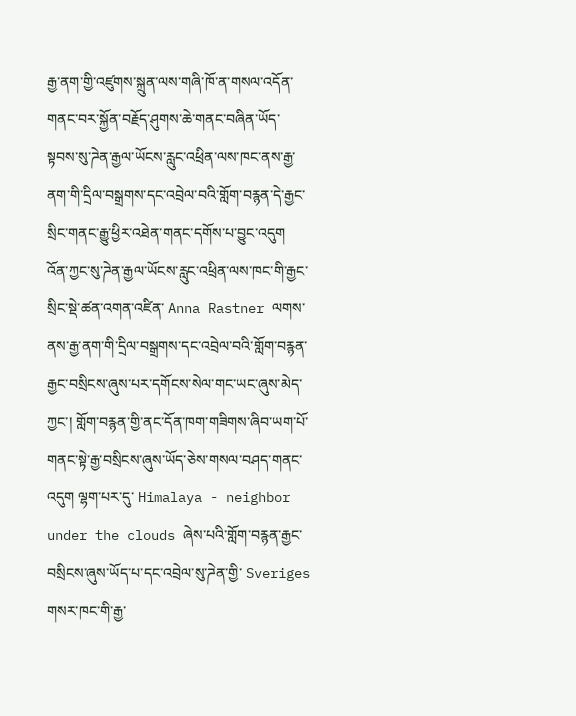རྒྱ་ནག་གྱི་འཛུགས་སྐྲུན་ལས་གཞི་ཁོ་ན་གསལ་འདོན་གནང་བར་སྐྱོན་བརྗོད་ཤུགས་ཆེ་གནང་བཞིན་ཡོད་སྟབས་སུ་ཌེན་རྒྱལ་ཡོངས་རླུང་འཕྲིན་ལས་ཁང་ནས་རྒྱ་ནག་གི་དྲིལ་བསྒྲགས་དང་འབྲེལ་བའི་གློག་བརྙན་དེ་རྒྱང་སྲིང་གནང་རྒྱུ་ཕྱིར་འཐེན་གནང་དགོས་པ་བྱུང་འདུག འོན་ཀྱང་སུ་ཌེན་རྒྱལ་ཡོངས་རླུང་འཕྲིན་ལས་ཁང་གི་རྒྱང་སྲིང་སྡེ་ཚན་འགན་འཛིན་ Anna Rastner ལགས་ནས་རྒྱ་ནག་གི་དྲིལ་བསྒྲགས་དང་འབྲེལ་བའི་གློག་བརྙན་རྒྱང་བསྲིངས་ཞུས་པར་དགོངས་སེལ་གང་ཡང་ཞུས་མེད་ཀྱང་། གློག་བརྙན་གྱི་ནང་དོན་ཁག་གཟིགས་ཞིབ་ཡག་པོ་གནང་སྟེ་རྒྱ་བསྲིངས་ཞུས་ཡོད་ཅེས་གསལ་བཤད་གནང་འདུག ལྷག་པར་དུ་ Himalaya - neighbor under the clouds ཞེས་པའི་གློག་བརྙན་རྒྱང་བསྲིངས་ཞུས་ཡོད་པ་དང་འབྲེལ་སུ་ཌེན་གྱི་ Sveriges གསར་ཁང་གི་རྒྱ་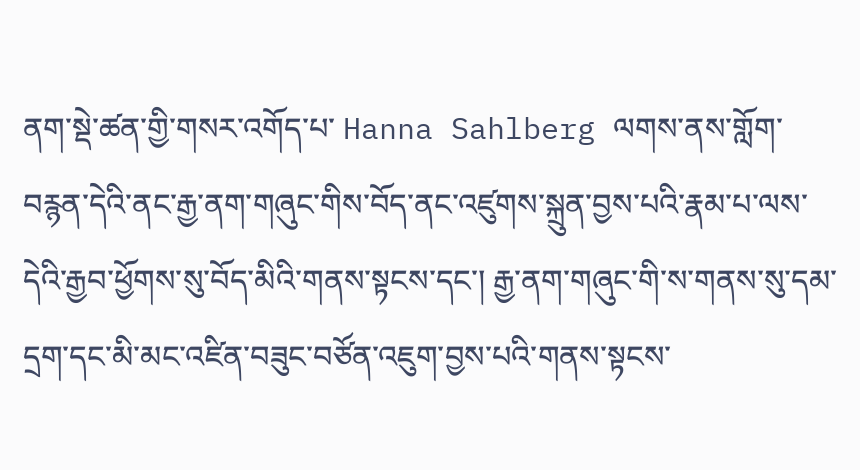ནག་སྡེ་ཚན་གྱི་གསར་འགོད་པ་ Hanna Sahlberg ལགས་ནས་གློག་བརྙན་དེའི་ནང་རྒྱ་ནག་གཞུང་གིས་བོད་ནང་འཛུགས་སྐྲུན་བྱས་པའི་རྣམ་པ་ལས་དེའི་རྒྱབ་ཕྱོགས་སུ་བོད་མིའི་གནས་སྟངས་དང་། རྒྱ་ནག་གཞུང་གི་ས་གནས་སུ་དམ་དྲག་དང་མི་མང་འཛིན་བཟུང་བཙོན་འཇུག་བྱས་པའི་གནས་སྟངས་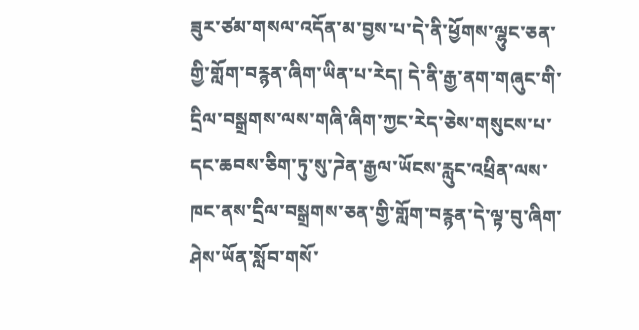ཟུར་ཙམ་གསལ་འདོན་མ་བྱས་པ་དེ་ནི་ཕྱོགས་ལྷུང་ཅན་གྱི་གློག་བརྙན་ཞིག་ཡིན་པ་རེད། དེ་ནི་རྒྱ་ནག་གཞུང་གི་དྲིལ་བསྒྲགས་ལས་གཞི་ཞིག་ཀྱང་རེད་ཅེས་གསུངས་པ་དང་ཆབས་ཅིག་ཏུ་སུ་ཌེན་རྒྱལ་ཡོངས་རླུང་འཕྲིན་ལས་ཁང་ནས་དྲིལ་བསྒྲགས་ཅན་གྱི་གློག་བརྙན་དེ་ལྟ་བུ་ཞིག་ཤེས་ཡོན་སློབ་གསོ་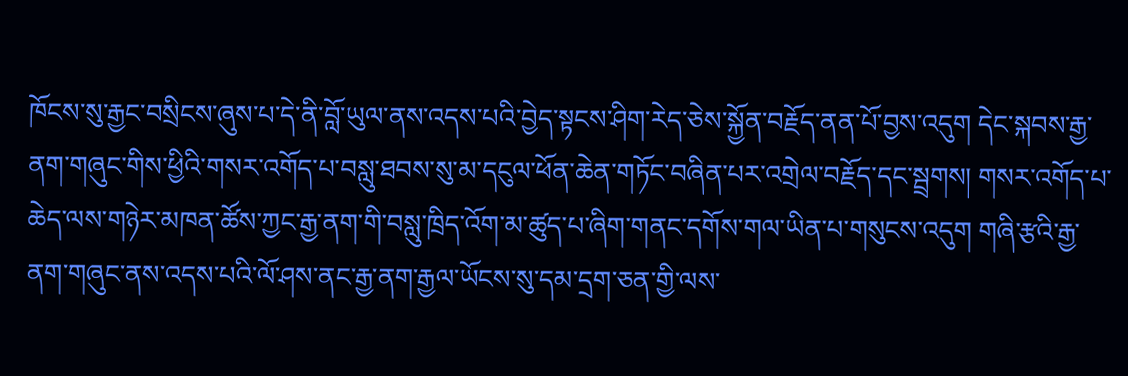ཁོངས་སུ་རྒྱང་བསྲིངས་ཞུས་པ་དེ་ནི་བློ་ཡུལ་ནས་འདས་པའི་བྱེད་སྟངས་ཤིག་རེད་ཅེས་སྐྱོན་བརྗོད་ནན་པོ་བྱས་འདུག དེང་སྐབས་རྒྱ་ནག་གཞུང་གིས་ཕྱིའི་གསར་འགོད་པ་བསླུ་ཐབས་སུ་མ་དངུལ་ཕོན་ཆེན་གཏོང་བཞིན་པར་འགྲེལ་བརྗོད་དང་སྦྲགས། གསར་འགོད་པ་ཆེད་ལས་གཉེར་མཁན་ཚོས་ཀྱང་རྒྱ་ནག་གི་བསླུ་ཁྲིད་འོག་མ་ཚུད་པ་ཞིག་གནང་དགོས་གལ་ཡིན་པ་གསུངས་འདུག གཞི་རྩའི་རྒྱ་ནག་གཞུང་ནས་འདས་པའི་ལོ་ཤས་ནང་རྒྱ་ནག་རྒྱལ་ཡོངས་སུ་དམ་དྲག་ཅན་གྱི་ལས་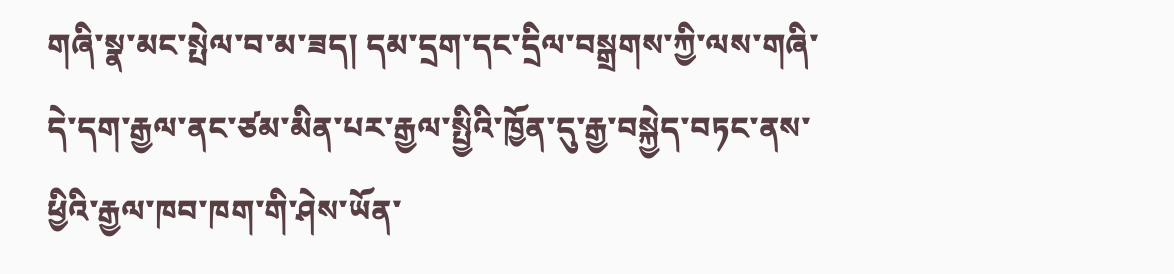གཞི་སྣ་མང་སྤེལ་བ་མ་ཟད། དམ་དྲག་དང་དྲིལ་བསྒྲགས་ཀྱི་ལས་གཞི་དེ་དག་རྒྱལ་ནང་ཙམ་མིན་པར་རྒྱལ་སྤྱིའི་ཁྱོན་དུ་རྒྱ་བསྐྱེད་བཏང་ནས་ཕྱིའི་རྒྱལ་ཁབ་ཁག་གི་ཤེས་ཡོན་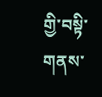གྱི་བསྟི་གནས་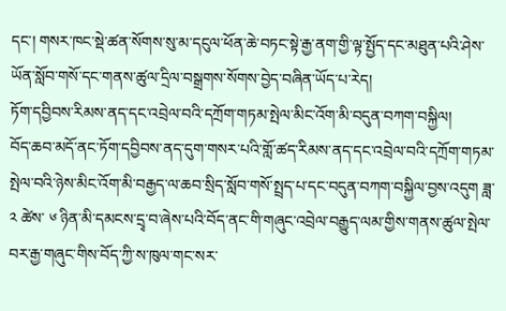དང་། གསར་ཁང་སྡེ་ཚན་སོགས་སུ་མ་དངུལ་ཕོན་ཆེ་བཏང་སྟེ་རྒྱ་ནག་གྱི་ལྟ་སྤྱོད་དང་མཐུན་པའི་ཤེས་ཡོན་སློབ་གསོ་དང་གནས་ཚུལ་དྲིལ་བསྒྲགས་སོགས་བྱེད་བཞིན་ཡོད་པ་རེད།
ཏོག་དབྱིབས་རིམས་ནད་དང་འབྲེལ་བའི་དཀྲོག་གཏམ་སྤེལ་མིང་འོག་མི་བདུན་བཀག་བསྐྱིལ།
བོད་ཆབ་མདོ་ནང་ཏོག་དབྱིབས་ནད་དུག་གསར་པའི་གློ་ཚད་རིམས་ནད་དང་འབྲེལ་བའི་དཀྲོག་གཏམ་སྤེལ་བའི་ཉེས་མིང་འོག་མི་བརྒྱད་ལ་ཆབ་སྲིད་སློབ་གསོ་སྤྲད་པ་དང་བདུན་བཀག་བསྐྱིལ་བྱས་འདུག ཟླ་ ༢ ཚེས་ ༦ ཉིན་མི་དམངས་དྲྭ་བ་ཞེས་པའི་བོད་ནང་གི་གཞུང་འབྲེལ་བརྒྱུད་ལམ་གྱིས་གནས་ཚུལ་སྤེལ་བར་རྒྱ་གཞུང་གིས་བོད་ཀྱི་ས་ཁུལ་གང་སར་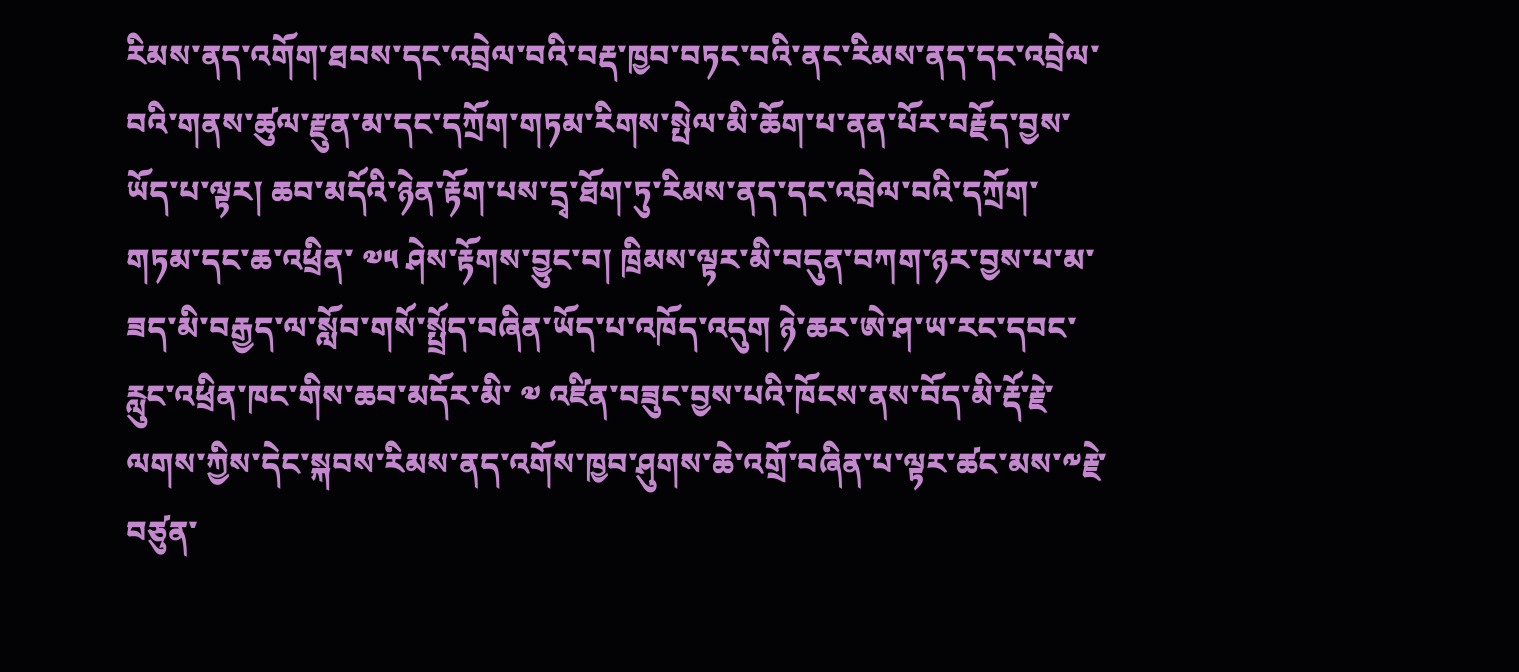རིམས་ནད་འགོག་ཐབས་དང་འབྲེལ་བའི་བརྡ་ཁྱབ་བཏང་བའི་ནང་རིམས་ནད་དང་འབྲེལ་བའི་གནས་ཚུལ་རྫུན་མ་དང་དཀྲོག་གཏམ་རིགས་སྤེལ་མི་ཆོག་པ་ནན་པོར་བརྗོད་བྱས་ཡོད་པ་ལྟར། ཆབ་མདོའི་ཉེན་རྟོག་པས་དྲྭ་ཐོག་ཏུ་རིམས་ནད་དང་འབྲེལ་བའི་དཀྲོག་གཏམ་དང་ཆ་འཕྲིན་ ༧༥ ཤེས་རྟོགས་བྱུང་བ། ཁྲིམས་ལྟར་མི་བདུན་བཀག་ཉར་བྱས་པ་མ་ཟད་མི་བརྒྱད་ལ་སློབ་གསོ་སྤྲོད་བཞིན་ཡོད་པ་འཁོད་འདུག ཉེ་ཆར་ཨེ་ཤ་ཡ་རང་དབང་རླུང་འཕྲིན་ཁང་གིས་ཆབ་མདོར་མི་ ༧ འཛིན་བཟུང་བྱས་པའི་ཁོངས་ནས་བོད་མི་རྡོ་རྗེ་ལགས་ཀྱིས་དེང་སྐབས་རིམས་ནད་འགོས་ཁྱབ་ཤུགས་ཆེ་འགྲོ་བཞིན་པ་ལྟར་ཚང་མས་༸རྗེ་བཙུན་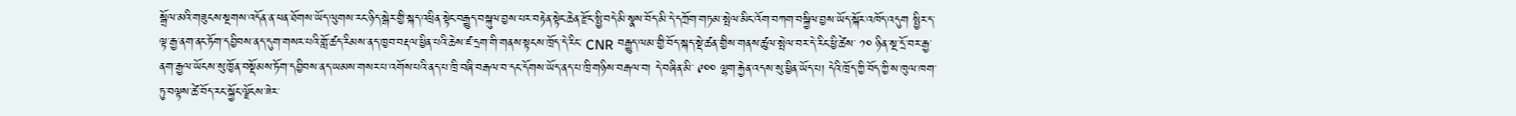སྒྲོལ་མའི་གཟུངས་སྔགས་འདོན་ན་ཕན་ཐོགས་ཡོད་ལུགས་རང་ཉིད་སྒེར་གྱི་སྐད་འཕྲིན་སྟེང་བརྒྱུད་བསྐུལ་བྱས་པར་བརྟེན་སྟེང་ཆེན་རྫོང་སྤྱི་བདེ་མི་སྣས་བོད་མི་དེ་དཀྲོག་གཏམ་སྤེལ་མིང་འོག་བཀག་བསྐྱིལ་བྱས་ཡོད་སྐོར་འཁོད་འདུག སྤྱིར་ད་ལྟ་རྒྱ་ནག་ནང་ཏོག་དབྱིབས་ནད་དུག་གསར་པའི་གློ་ཚད་རིམས་ནད་ཁྱབ་བརྡལ་ཕྱིན་པའི་ཆེས་ཛ་དྲག་གི་གནས་སྟངས་ཁྲོད་དེ་རིང་ CNR བརྒྱུད་ལམ་གྱི་བོད་སྐད་སྡེ་ཚན་གྱིས་གནས་ཚུལ་སྤེལ་བར་དེ་རིང་ཕྱི་ཚེས་ ༡༠ ཉིན་སྔ་དྲོ་བར་རྒྱ་ནག་རྒྱལ་ཡོངས་སུ་ཁྱོན་བསྡོམས་ཏོག་དབྱིབས་ནད་ཡམས་གསར་པ་འགོས་པའི་ནད་པ་ཁྲི་བཞི་བརྒལ་བ་དང་དོགས་ཡོད་ནད་པ་ཁྲི་གཉིས་བརྒལ་བ། དེ་བཞིན་མི་ ༩༠༠ ལྷག་རྐྱེན་འདས་སུ་ཕྱིན་ཡོད་པ། དེའི་ཁྲོད་ཀྱི་བོད་ཀྱི་ས་ཁུལ་ཁག་ཏུ་བལྟས་ཚེ་བོད་རང་སྐྱོང་ལྗོངས་ཟེར་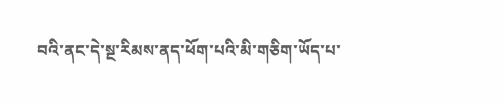བའི་ནང་དེ་སྔ་རིམས་ནད་ཕོག་པའི་མི་གཅིག་ཡོད་པ་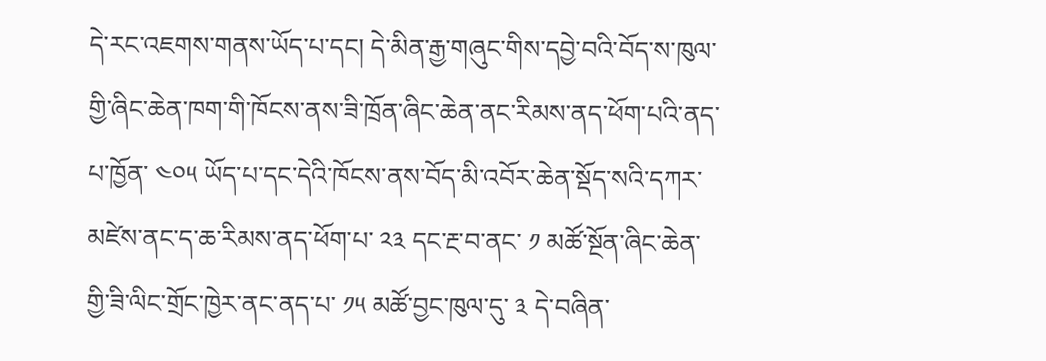དེ་རང་འཇགས་གནས་ཡོད་པ་དང། དེ་མིན་རྒྱ་གཞུང་གིས་དབྱེ་བའི་བོད་ས་ཁུལ་གྱི་ཞིང་ཆེན་ཁག་གི་ཁོངས་ནས་ཟི་ཁྲོན་ཞིང་ཆེན་ནང་རིམས་ནད་ཕོག་པའི་ནད་པ་ཁྱོན་ ༤༠༥ ཡོད་པ་དང་དེའི་ཁོངས་ནས་བོད་མི་འབོར་ཆེན་སྡོད་སའི་དཀར་མཛེས་ནང་ད་ཆ་རིམས་ནད་ཕོག་པ་ ༢༣ དང་རྔ་བ་ནང་ ༡ མཚོ་སྔོན་ཞིང་ཆེན་གྱི་ཟི་ལིང་གྲོང་ཁྱེར་ནང་ནད་པ་ ༡༥ མཚོ་བྱང་ཁུལ་དུ་ ༣ དེ་བཞིན་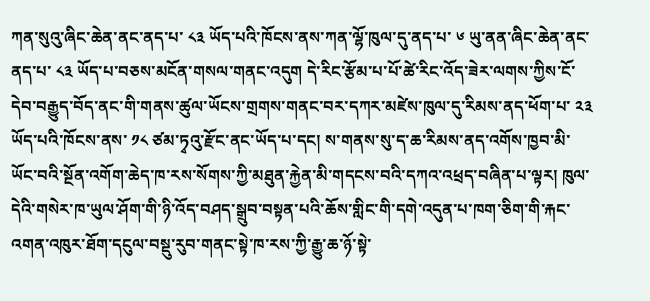ཀན་སུའུ་ཞིང་ཆེན་ནང་ནད་པ་ ༨༣ ཡོད་པའི་ཁོངས་ནས་ཀན་ལྷོ་ཁུལ་དུ་ནད་པ་ ༦ ཡུ་ནན་ཞིང་ཆེན་ནང་ནད་པ་ ༨༣ ཡོད་པ་བཅས་མངོན་གསལ་གནང་འདུག དེ་རིང་རྩོམ་པ་པོ་ཚེ་རིང་འོད་ཟེར་ལགས་ཀྱིས་ངོ་དེབ་བརྒྱུད་བོད་ནང་གི་གནས་ཚུལ་ཡོངས་གྲགས་གནང་བར་དཀར་མཛེས་ཁུལ་དུ་རིམས་ནད་ཕོག་པ་ ༢༣ ཡོད་པའི་ཁོངས་ནས་ ༡༨ ཙམ་ཏྭའུ་རྫོང་ནང་ཡོད་པ་དང། ས་གནས་སུ་ད་ཆ་རིམས་ནད་འགོས་ཁྱབ་མི་ཡོང་བའི་སྔོན་འགོག་ཆེད་ཁ་རས་སོགས་ཀྱི་མཐུན་རྐྱེན་མི་གདངས་བའི་དཀའ་འཕྲད་བཞིན་པ་ལྟར། ཁུལ་དེའི་གསེར་ཁ་ཡུལ་ཤོག་གི་ཉི་འོད་བཤད་སྒྲུབ་བསྟན་པའི་ཆོས་གླིང་གི་དགེ་འདུན་པ་ཁག་ཅིག་གི་རྐང་འགན་འཁུར་ཐོག་དངུལ་བསྡུ་རུབ་གནང་སྟེ་ཁ་རས་ཀྱི་རྒྱུ་ཆ་ཉོ་སྟེ་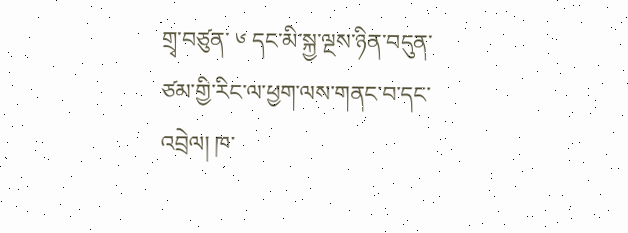གྲྭ་བཙུན་ ༦ དང་མི་སྐྱ་ལྔས་ཉིན་བདུན་ཙམ་གྱི་རིང་ལ་ཕྱག་ལས་གནང་བ་དང་འབྲེལ། ཁ་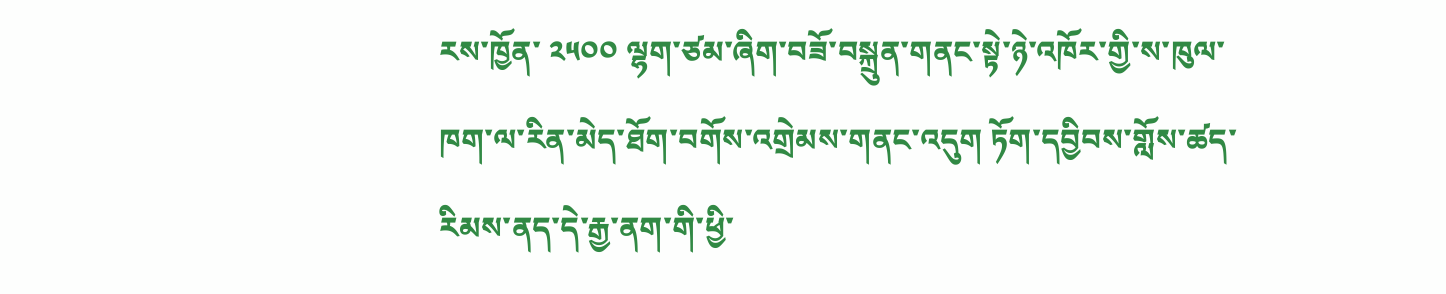རས་ཁྱོན་ ༢༥༠༠ ལྷག་ཙམ་ཞིག་བཟོ་བསྐྲུན་གནང་སྟེ་ཉེ་འཁོར་གྱི་ས་ཁུལ་ཁག་ལ་རིན་མེད་ཐོག་བགོས་འགྲེམས་གནང་འདུག ཏོག་དབྱིབས་གློས་ཚད་རིམས་ནད་དེ་རྒྱ་ནག་གི་ཕྱི་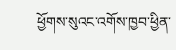ཕྱོགས་སུའང་འགོས་ཁྱབ་ཕྱིན་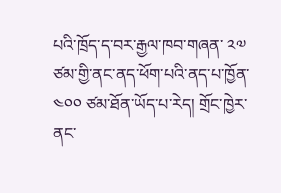པའི་ཁྲོད་ད་བར་རྒྱལ་ཁབ་གཞན་ ༢༧ ཙམ་གྱི་ནང་ནད་ཕོག་པའི་ནད་པ་ཁྱོན་ ༤༠༠ ཙམ་ཐོན་ཡོད་པ་རེད། གྲོང་ཁྱེར་ནང་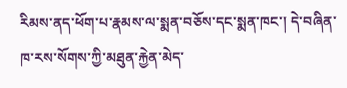རིམས་ནད་ཕོག་པ་རྣམས་ལ་སྨན་བཅོས་དང་སྨན་ཁང་། དེ་བཞིན་ཁ་རས་སོགས་ཀྱི་མཐུན་རྐྱེན་མེད་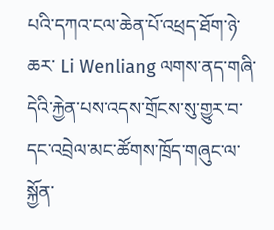པའི་དཀའ་ངལ་ཆེན་པོ་འཕྲད་ཐོག་ཉེ་ཆར་ Li Wenliang ལགས་ནད་གཞི་དེའི་རྐྱེན་པས་འདས་གྲོངས་སུ་གྱུར་བ་དང་འབྲེལ་མང་ཚོགས་ཁྲོད་གཞུང་ལ་སྐྱོན་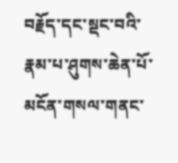བརྗོད་དང་སྡང་བའི་རྣམ་པ་ཤུགས་ཆེན་པོ་མངོན་གསལ་གནང་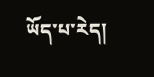ཡོད་པ་རེད།